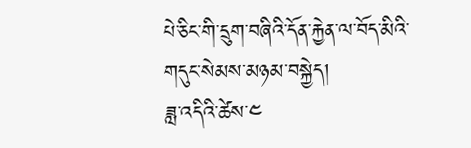པེ་ཅིང་གི་དྲུག་བཞིའི་དོན་རྐྱེན་ལ་བོད་མིའི་གདུང་སེམས་མཉམ་བསྐྱེད།
ཟླ་འདིའི་ཚེས་༤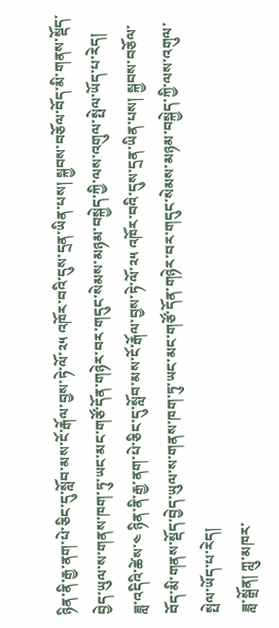ཉིན་ནི་རྒྱ་ནག་པེ་ཅིང་དུ་སློབ་མས་ངོ་རྒོལ་བྱས་ཏེ་ལོ་༢༥ འཁོར་བའི་དུས་དྲན་ཡིན་པས། སྐྱབས་བཅོལ་བོད་མི་གནས་སྡོད་བྱེད་ཡུལ་ས་གནས་ཁག་ཏུ་ཡང་མང་གཙོ་དོན་གཉེར་བར་གདུང་སེམས་མཉམ་བསྐྱེད་ཀྱི་ལས་འགུལ་སྤེལ་ཡོད་པ་རེད།
ཟླ་འདིའི་ཚེས་༤ ཉིན་ནི་རྒྱ་ནག་པེ་ཅིང་དུ་སློབ་མས་ངོ་རྒོལ་བྱས་ཏེ་ལོ་༢༥ འཁོར་བའི་དུས་དྲན་ཡིན་པས། སྐྱབས་བཅོལ་བོད་མི་གནས་སྡོད་བྱེད་ཡུལ་ས་གནས་ཁག་ཏུ་ཡང་མང་གཙོ་དོན་གཉེར་བར་གདུང་སེམས་མཉམ་བསྐྱེད་ཀྱི་ལས་འགུལ་སྤེལ་ཡོད་པ་རེད།
ཟླ་སྒྲོན། ཀླུ་མཁར་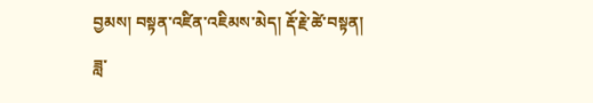བྱམས། བསྟན་འཛིན་འཇིམས་མེད། རྡོ་རྗེ་ཚེ་བསྟན།
ཟླ་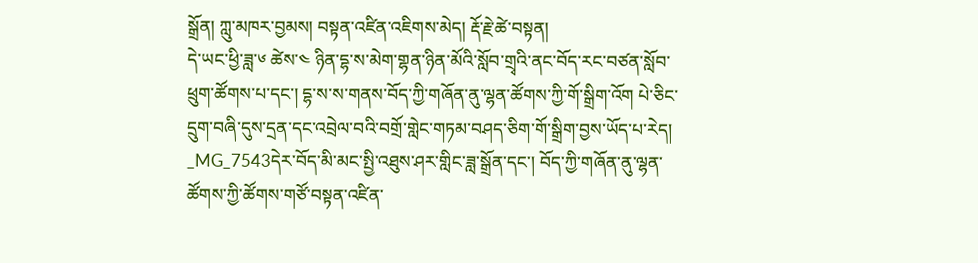སྒྲོན། ཀླུ་མཁར་བྱམས། བསྟན་འཛིན་འཇིགས་མེད། རྡོ་རྗེ་ཚེ་བསྟན།
དེ་ཡང་ཕྱི་ཟླ་༦ ཚེས་༤ ཉིན་དྷ་ས་མེག་གྷན་ཉིན་མོའི་སློབ་གྲྭའི་ནང་བོད་རང་བཙན་སློབ་ཕྲུག་ཚོགས་པ་དང་། དྷ་ས་ས་གནས་བོད་ཀྱི་གཞོན་ནུ་ལྷན་ཚོགས་ཀྱི་གོ་སྒྲིག་འོག པེ་ཅིང་དྲུག་བཞི་དུས་དྲན་དང་འབྲེལ་བའི་བགྲོ་གླེང་གཏམ་བཤད་ཅིག་གོ་སྒྲིག་བྱས་ཡོད་པ་རེད།
_MG_7543དེར་བོད་མི་མང་སྤྱི་འཐུས་ཤར་གླིང་ཟླ་སྒྲོན་དང་། བོད་ཀྱི་གཞོན་ནུ་ལྷན་ཚོགས་ཀྱི་ཚོགས་གཙོ་བསྟན་འཛིན་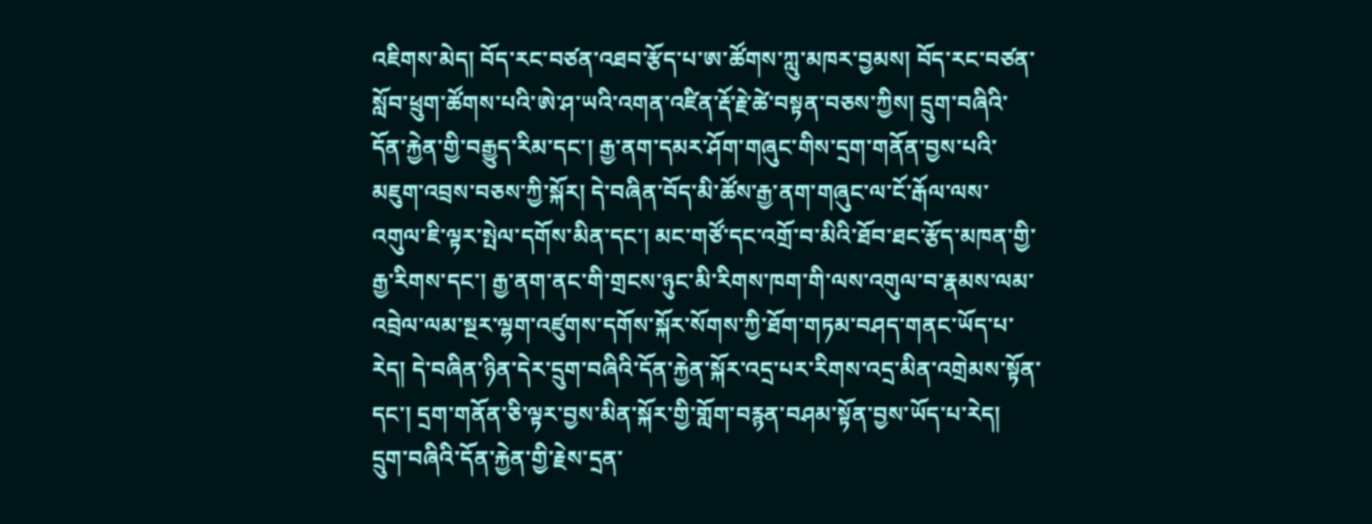འཇིགས་མེད། བོད་རང་བཙན་འཐབ་རྩོད་པ་ཨ་ཚོགས་ཀླུ་མཁར་བྱམས། བོད་རང་བཙན་སློབ་ཕྲུག་ཚོགས་པའི་ཨེ་ཤ་ཡའི་འགན་འཛིན་རྡོ་རྗེ་ཚེ་བསྟན་བཅས་ཀྱིས། དྲུག་བཞིའི་དོན་རྐྱེན་གྱི་བརྒྱུད་རིམ་དང་། རྒྱ་ནག་དམར་ཤོག་གཞུང་གིས་དྲག་གནོན་བྱས་པའི་མཇུག་འབྲས་བཅས་ཀྱི་སྐོར། དེ་བཞིན་བོད་མི་ཚོས་རྒྱ་ནག་གཞུང་ལ་ངོ་རྒོལ་ལས་འགུལ་ཇི་ལྟར་སྤེལ་དགོས་མིན་དང་། མང་གཙོ་དང་འགྲོ་བ་མིའི་ཐོབ་ཐང་རྩོད་མཁན་གྱི་རྒྱ་རིགས་དང་། རྒྱ་ནག་ནང་གི་གྲངས་ཉུང་མི་རིགས་ཁག་གི་ལས་འགུལ་བ་རྣམས་ལམ་འབྲེལ་ལམ་སྔར་ལྷག་འཛུགས་དགོས་སྐོར་སོགས་ཀྱི་ཐོག་གཏམ་བཤད་གནང་ཡོད་པ་རེད། དེ་བཞིན་ཉིན་དེར་དྲུག་བཞིའི་དོན་རྐྱེན་སྐོར་འདྲ་པར་རིགས་འདྲ་མིན་འགྲེམས་སྟོན་དང་། དྲག་གནོན་ཅི་ལྟར་བྱས་མིན་སྐོར་གྱི་གློག་བརྙན་བཤམ་སྟོན་བྱས་ཡོད་པ་རེད།
དྲུག་བཞིའི་དོན་རྐྱེན་གྱི་རྗེས་དྲན་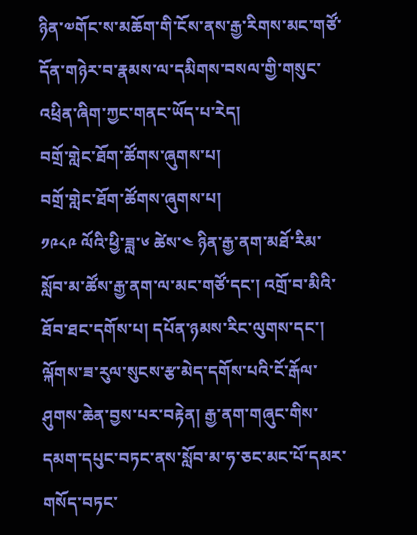ཉིན་༧གོང་ས་མཆོག་གི་ངོས་ནས་རྒྱ་རིགས་མང་གཙོ་དོན་གཉེར་བ་རྣམས་ལ་དམིགས་བསལ་གྱི་གསུང་འཕྲིན་ཞིག་ཀྱང་གནང་ཡོད་པ་རེད།
བགྲོ་གླེང་ཐོག་ཚོགས་ཞུགས་པ།
བགྲོ་གླེང་ཐོག་ཚོགས་ཞུགས་པ།
༡༩༨༩ ལོའི་ཕྱི་ཟླ་༦ ཚེས་༤ ཉིན་རྒྱ་ནག་མཐོ་རིམ་སློབ་མ་ཚོས་རྒྱ་ནག་ལ་མང་གཙོ་དང་། འགྲོ་བ་མིའི་ཐོབ་ཐང་དགོས་པ། དཔོན་ཉམས་རིང་ལུགས་དང་། ལྐོགས་ཟ་རུལ་སུངས་རྩ་མེད་དགོས་པའི་ངོ་རྒོལ་ཤུགས་ཆེན་བྱས་པར་བརྟེན། རྒྱ་ནག་གཞུང་གིས་དམག་དཔུང་བཏང་ནས་སློབ་མ་ཧ་ཅང་མང་པོ་དམར་གསོད་བཏང་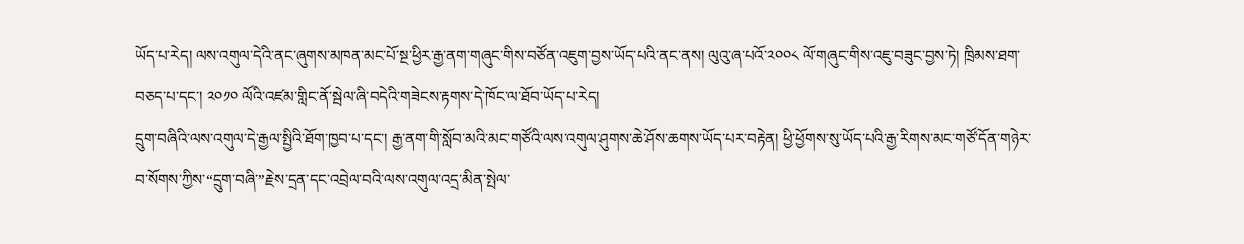ཡོད་པ་རེད། ལས་འགུལ་དེའི་ནང་ཞུགས་མཁན་མང་པོ་སྔ་ཕྱིར་རྒྱ་ནག་གཞུང་གིས་བཙོན་འཇུག་བྱས་ཡོད་པའི་ནང་ནས། ལུའུ་ཞ་པའོ་༢༠༠༨ ལོ་གཞུང་གིས་འཇུ་བཟུང་བྱས་ཏེ། ཁྲིམས་ཐག་བཅད་པ་དང་། ༢༠༡༠ ལོའི་འཛམ་གླིང་ནོ་སྦེལ་ཞི་བདེའི་གཟེངས་རྟགས་དེ་ཁོང་ལ་ཐོབ་ཡོད་པ་རེད།
དྲུག་བཞིའི་ལས་འགུལ་དེ་རྒྱལ་སྤྱིའི་ཐོག་ཁྱབ་པ་དང་། རྒྱ་ནག་གི་སློབ་མའི་མང་གཙོའི་ལས་འགུལ་ཤུགས་ཆེ་ཤོས་ཆགས་ཡོད་པར་བརྟེན། ཕྱི་ཕྱོགས་སུ་ཡོད་པའི་རྒྱ་རིགས་མང་གཙོ་དོན་གཉེར་བ་སོགས་ཀྱིས་“དྲུག་བཞི་”རྗེས་དྲན་དང་འབྲེལ་བའི་ལས་འགུལ་འདྲ་མིན་སྤེལ་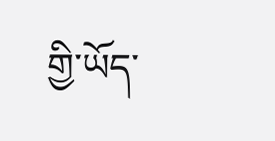གྱི་ཡོད་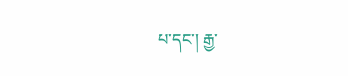པ་དང་། རྒྱ་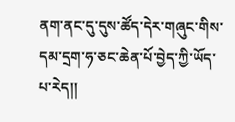ནག་ནང་དུ་དུས་ཚོད་དེར་གཞུང་གིས་དམ་དྲག་ཧ་ཅང་ཆེན་པོ་བྱེད་ཀྱི་ཡོད་པ་རེད།།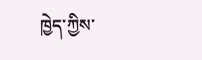ཁྱེད་ཀྱིས་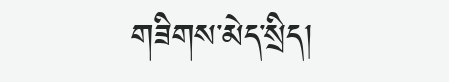གཟིགས་མེད་སྲིད།